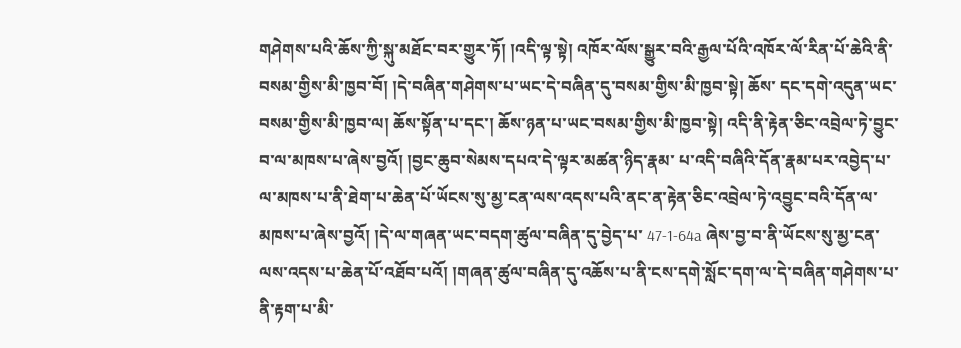གཤེགས་པའི་ཆོས་ཀྱི་སྐུ་མཐོང་བར་གྱུར་ཏོ། །འདི་ལྟ་སྟེ། འཁོར་ལོས་སྒྱུར་བའི་རྒྱལ་པོའི་འཁོར་ལོ་རིན་པོ་ཆེའི་ནི་བསམ་གྱིས་མི་ཁྱབ་བོ། །དེ་བཞིན་གཤེགས་པ་ཡང་དེ་བཞིན་དུ་བསམ་གྱིས་མི་ཁྱབ་སྟེ། ཆོས་ དང་དགེ་འདུན་ཡང་བསམ་གྱིས་མི་ཁྱབ་ལ། ཆོས་སྟོན་པ་དང་། ཆོས་ཉན་པ་ཡང་བསམ་གྱིས་མི་ཁྱབ་སྟེ། འདི་ནི་རྟེན་ཅིང་འབྲེལ་ཏེ་བྱུང་བ་ལ་མཁས་པ་ཞེས་བྱའོ། །བྱང་ཆུབ་སེམས་དཔའ་དེ་ལྟར་མཚན་ཉིད་རྣམ་ པ་འདི་བཞིའི་དོན་རྣམ་པར་འབྱེད་པ་ལ་མཁས་པ་ནི་ཐེག་པ་ཆེན་པོ་ཡོངས་སུ་མྱ་ངན་ལས་འདས་པའི་ནང་ན་རྟེན་ཅིང་འབྲེལ་ཏེ་འབྱུང་བའི་དོན་ལ་མཁས་པ་ཞེས་བྱའོ། །དེ་ལ་གཞན་ཡང་བདག་ཚུལ་བཞིན་དུ་བྱེད་པ་ 47-1-64a ཞེས་བྱ་བ་ནི་ཡོངས་སུ་མྱ་ངན་ལས་འདས་པ་ཆེན་པོ་འཐོབ་པའོ། །གཞན་ཚུལ་བཞིན་དུ་འཆོས་པ་ནི་ངས་དགེ་སློང་དག་ལ་དེ་བཞིན་གཤེགས་པ་ནི་རྟག་པ་མི་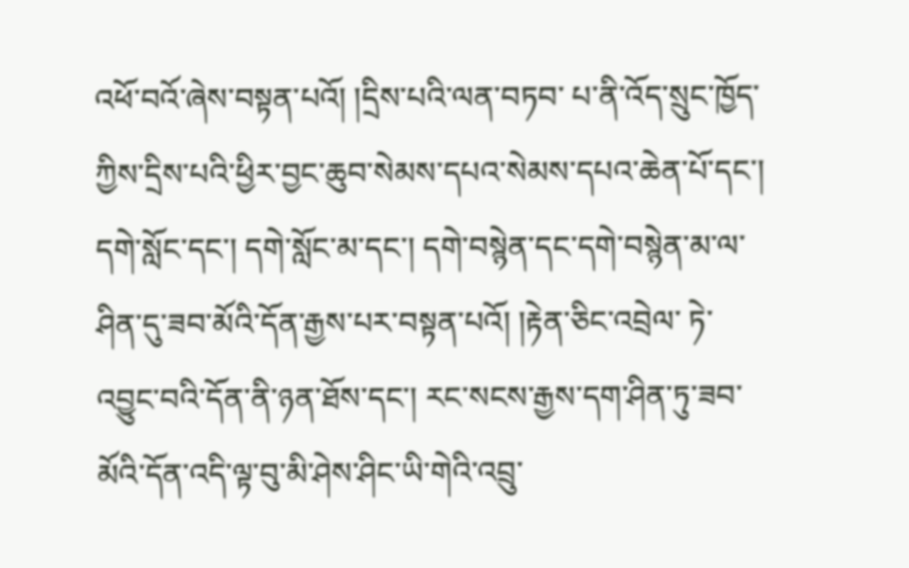འཕོ་བའོ་ཞེས་བསྟན་པའོ། །དྲིས་པའི་ལན་བཏབ་ པ་ནི་འོད་སྲུང་ཁྱོད་ཀྱིས་དྲིས་པའི་ཕྱིར་བྱང་ཆུབ་སེམས་དཔའ་སེམས་དཔའ་ཆེན་པོ་དང་། དགེ་སློང་དང་། དགེ་སློང་མ་དང་། དགེ་བསྙེན་དང་དགེ་བསྙེན་མ་ལ་ཤིན་དུ་ཟབ་མོའི་དོན་རྒྱས་པར་བསྟན་པའོ། །རྟེན་ཅིང་འབྲེལ་ ཏེ་འབྱུང་བའི་དོན་ནི་ཉན་ཐོས་དང་། རང་སངས་རྒྱས་དག་ཤིན་ཏུ་ཟབ་མོའི་དོན་འདི་ལྟ་བུ་མི་ཤེས་ཤིང་ཡི་གེའི་འབྲུ་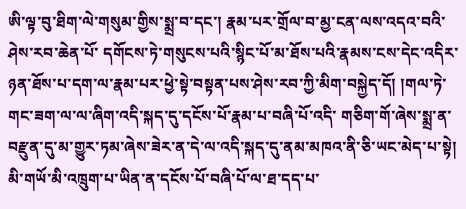ཨི་ལྟ་བུ་ཐིག་ལེ་གསུམ་གྱིས་སྨྲ་བ་དང་། རྣམ་པར་གྲོལ་བ་མྱ་ངན་ལས་འདའ་བའི་ཤེས་རབ་ཆེན་པོ་ དགོངས་ཏེ་གསུངས་པའི་སྙིང་པོ་མ་ཐོས་པའི་རྣམས་ངས་དེང་འདིར་ཉན་ཐོས་པ་དག་ལ་རྣམ་པར་ཕྱེ་སྟེ་བསྟན་པས་ཤེས་རབ་ཀྱི་མིག་བསྐྱེད་དོ། །གལ་ཏེ་གང་ཟག་ལ་ལ་ཞིག་འདི་སྐད་དུ་དངོས་པོ་རྣམ་པ་བཞི་པོ་འདི་ གཅིག་གོ་ཞེས་སྨྲ་ན་བརྫུན་དུ་མ་གྱུར་ཏམ་ཞེས་ཟེར་ན་དེ་ལ་འདི་སྐད་དུ་ནམ་མཁའ་ནི་ཅི་ཡང་མེད་པ་སྟེ། མི་གཡོ་མི་འཁྲུག་པ་ཡིན་ན་དངོས་པོ་བཞི་པོ་ལ་ཐ་དད་པ་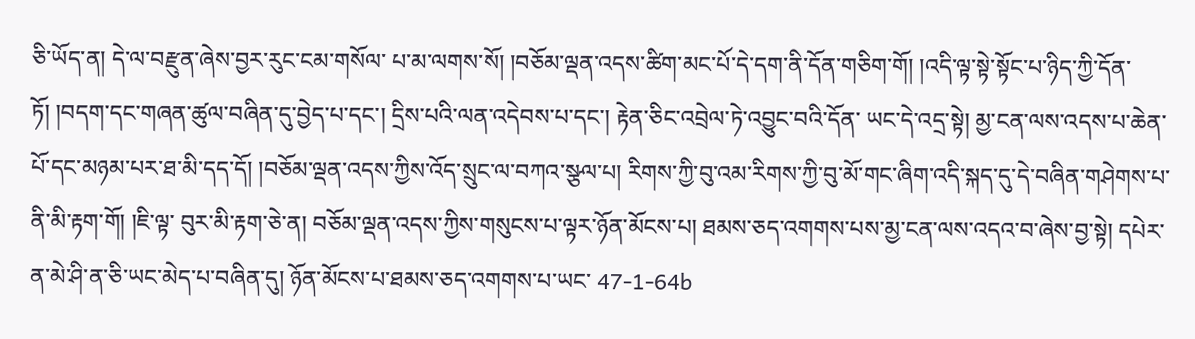ཅི་ཡོད་ན། དེ་ལ་བརྫུན་ཞེས་བྱར་རུང་ངམ་གསོལ་ པ་མ་ལགས་སོ། །བཅོམ་ལྡན་འདས་ཚིག་མང་པོ་དེ་དག་ནི་དོན་གཅིག་གོ། །འདི་ལྟ་སྟེ་སྟོང་པ་ཉིད་ཀྱི་དོན་ཏོ། །བདག་དང་གཞན་ཚུལ་བཞིན་དུ་བྱེད་པ་དང་། དྲིས་པའི་ལན་འདེབས་པ་དང་། རྟེན་ཅིང་འབྲེལ་ཏེ་འབྱུང་བའི་དོན་ ཡང་དེ་འདྲ་སྟེ། མྱ་ངན་ལས་འདས་པ་ཆེན་པོ་དང་མཉམ་པར་ཐ་མི་དད་དོ། །བཅོམ་ལྡན་འདས་ཀྱིས་འོད་སྲུང་ལ་བཀའ་སྩལ་པ། རིགས་ཀྱི་བུ་འམ་རིགས་ཀྱི་བུ་མོ་གང་ཞིག་འདི་སྐད་དུ་དེ་བཞིན་གཤེགས་པ་ནི་མི་རྟག་གོ། །ཇི་ལྟ་ བུར་མི་རྟག་ཅེ་ན། བཅོམ་ལྡན་འདས་ཀྱིས་གསུངས་པ་ལྟར་ཉོན་མོངས་པ། ཐམས་ཅད་འགགས་པས་མྱ་ངན་ལས་འདའ་བ་ཞེས་བྱ་སྟེ། དཔེར་ན་མེ་ཤི་ན་ཅི་ཡང་མེད་པ་བཞིན་དུ། ཉོན་མོངས་པ་ཐམས་ཅད་འགགས་པ་ཡང་ 47-1-64b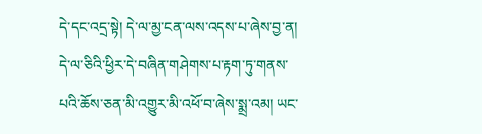དེ་དང་འདྲ་སྟེ། དེ་ལ་མྱ་ངན་ལས་འདས་པ་ཞེས་བྱ་ན། དེ་ལ་ཅིའི་ཕྱིར་དེ་བཞིན་གཤེགས་པ་རྟག་ཏུ་གནས་པའི་ཆོས་ཅན་མི་འགྱུར་མི་འཕོ་བ་ཞེས་སྨྲ་འམ། ཡང་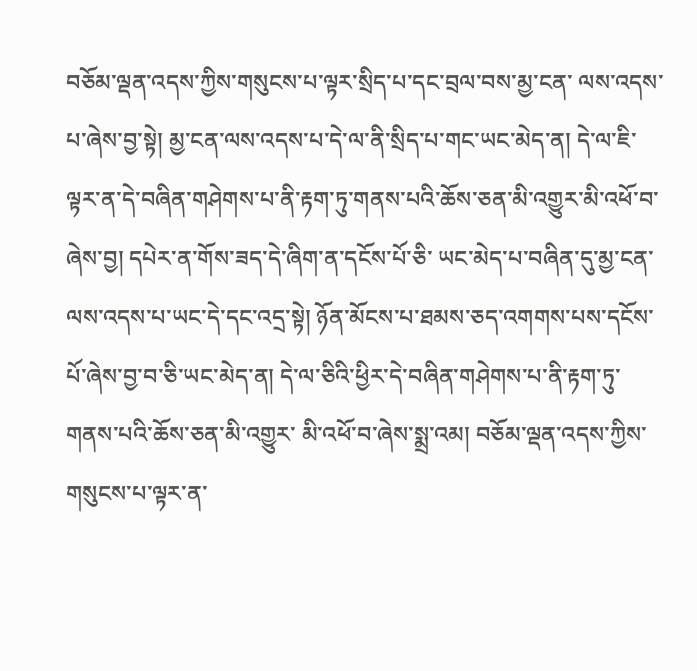བཅོམ་ལྡན་འདས་ཀྱིས་གསུངས་པ་ལྟར་སྲིད་པ་དང་བྲལ་བས་མྱ་ངན་ ལས་འདས་པ་ཞེས་བྱ་སྟེ། མྱ་ངན་ལས་འདས་པ་དེ་ལ་ནི་སྲིད་པ་གང་ཡང་མེད་ན། དེ་ལ་ཇི་ལྟར་ན་དེ་བཞིན་གཤེགས་པ་ནི་རྟག་ཏུ་གནས་པའི་ཆོས་ཅན་མི་འགྱུར་མི་འཕོ་བ་ཞེས་བྱ། དཔེར་ན་གོས་ཟད་དེ་ཞིག་ན་དངོས་པོ་ཅི་ ཡང་མེད་པ་བཞིན་དུ་མྱ་ངན་ལས་འདས་པ་ཡང་དེ་དང་འདྲ་སྟེ། ཉོན་མོངས་པ་ཐམས་ཅད་འགགས་པས་དངོས་པོ་ཞེས་བྱ་བ་ཅི་ཡང་མེད་ན། དེ་ལ་ཅིའི་ཕྱིར་དེ་བཞིན་གཤེགས་པ་ནི་རྟག་ཏུ་གནས་པའི་ཆོས་ཅན་མི་འགྱུར་ མི་འཕོ་བ་ཞེས་སྨྲ་འམ། བཅོམ་ལྡན་འདས་ཀྱིས་གསུངས་པ་ལྟར་ན་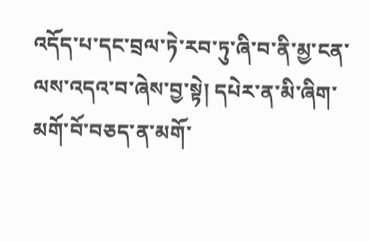འདོད་པ་དང་བྲལ་ཏེ་རབ་ཏུ་ཞི་བ་ནི་མྱ་ངན་ལས་འདའ་བ་ཞེས་བྱ་སྟེ། དཔེར་ན་མི་ཞིག་མགོ་བོ་བཅད་ན་མགོ་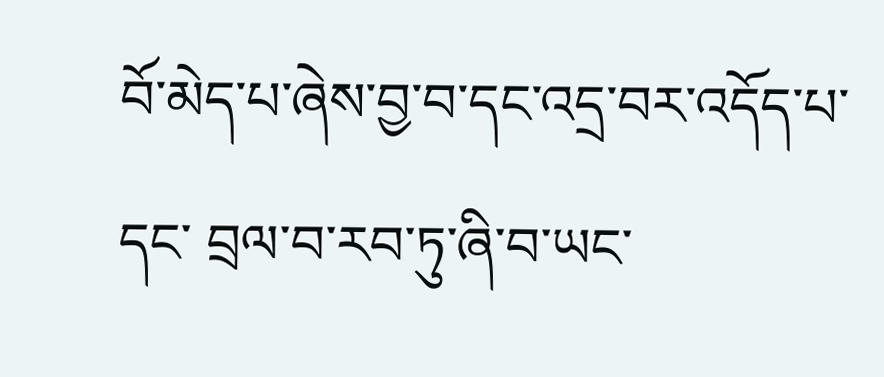བོ་མེད་པ་ཞེས་བྱ་བ་དང་འདྲ་བར་འདོད་པ་དང་ བྲལ་བ་རབ་ཏུ་ཞི་བ་ཡང་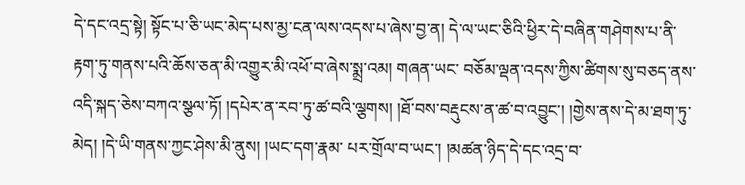དེ་དང་འདྲ་སྟེ། སྟོང་པ་ཅི་ཡང་མེད་པས་མྱ་ངན་ལས་འདས་པ་ཞེས་བྱ་ན། དེ་ལ་ཡང་ཅིའི་ཕྱིར་དེ་བཞིན་གཤེགས་པ་ནི་རྟག་ཏུ་གནས་པའི་ཆོས་ཅན་མི་འགྱུར་མི་འཕོ་བ་ཞེས་སྨྲ་འམ། གཞན་ཡང་ བཅོམ་ལྡན་འདས་ཀྱིས་ཚིགས་སུ་བཅད་ནས་འདི་སྐད་ཅེས་བཀའ་སྩལ་ཏོ། །དཔེར་ན་རབ་ཏུ་ཚ་བའི་ལྕགས། །ཐོ་བས་བརྡུངས་ན་ཚ་བ་འབྱུང་། །གྱེས་ནས་དེ་མ་ཐག་ཏུ་མེད། །དེ་ཡི་གནས་ཀྱང་ཤེས་མི་ནུས། །ཡང་དག་རྣམ་ པར་གྲོལ་བ་ཡང་། །མཚན་ཉིད་དེ་དང་འདྲ་བ་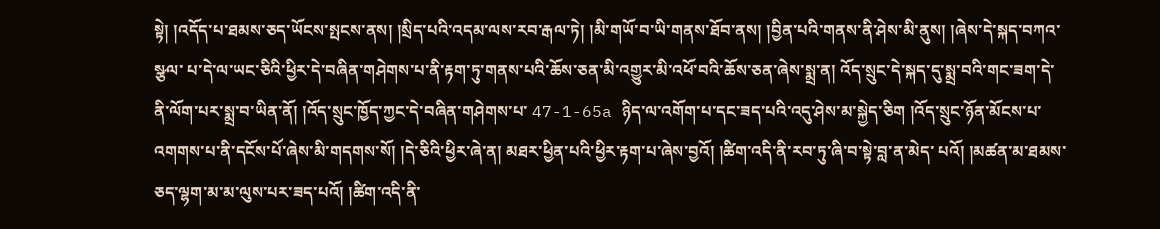སྟེ། །འདོད་པ་ཐམས་ཅད་ཡོངས་སྤངས་ནས། །སྲིད་པའི་འདམ་ལས་རབ་རྒལ་ཏེ། །མི་གཡོ་བ་ཡི་གནས་ཐོབ་ནས། །བྱིན་པའི་གནས་ནི་ཤེས་མི་ནུས། །ཞེས་དེ་སྐད་བཀའ་སྩལ་ པ་དེ་ལ་ཡང་ཅིའི་ཕྱིར་དེ་བཞིན་གཤེགས་པ་ནི་རྟག་ཏུ་གནས་པའི་ཆོས་ཅན་མི་འགྱུར་མི་འཕོ་བའི་ཆོས་ཅན་ཞེས་སྨྲ་ན། འོད་སྲུང་དེ་སྐད་དུ་སྨྲ་བའི་གང་ཟག་དེ་ནི་ལོག་པར་སྨྲ་བ་ཡིན་ནོ། །འོད་སྲུང་ཁྱོད་ཀྱང་དེ་བཞིན་གཤེགས་པ་ 47-1-65a ཉིད་ལ་འགོག་པ་དང་ཟད་པའི་འདུ་ཤེས་མ་སྐྱེད་ཅིག །འོད་སྲུང་ཉོན་མོངས་པ་འགགས་པ་ནི་དངོས་པོ་ཞེས་མི་གདགས་སོ། །དེ་ཅིའི་ཕྱིར་ཞེ་ན། མཐར་ཕྱིན་པའི་ཕྱིར་རྟག་པ་ཞེས་བྱའོ། །ཚིག་འདི་ནི་རབ་ཏུ་ཞི་བ་སྟེ་བླ་ན་མེད་ པའོ། །མཚན་མ་ཐམས་ཅད་ལྷག་མ་མ་ལུས་པར་ཟད་པའོ། །ཚིག་འདི་ནི་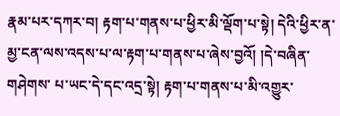རྣམ་པར་དཀར་བ། རྟག་པ་གནས་པ་ཕྱིར་མི་ལྡོག་པ་སྟེ། དེའི་ཕྱིར་ན་མྱ་ངན་ལས་འདས་པ་ལ་རྟག་པ་གནས་པ་ཞེས་བྱའོ། །དེ་བཞིན་གཤེགས་ པ་ཡང་དེ་དང་འདྲ་སྟེ། རྟག་པ་གནས་པ་མི་འགྱུར་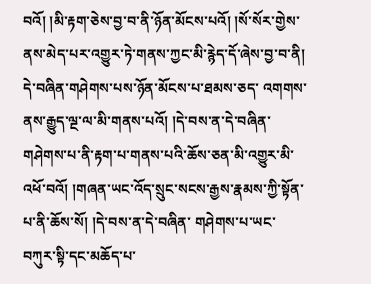བའོ། །མི་རྟག་ཅེས་བྱ་བ་ནི་ཉོན་མོངས་པའོ། །སོ་སོར་གྱེས་ནས་མེད་པར་འགྱུར་ཏེ་གནས་ཀྱང་མི་རྙེད་དོ་ཞེས་བྱ་བ་ནི། དེ་བཞིན་གཤེགས་པས་ཉོན་མོངས་པ་ཐམས་ཅད་ འགགས་ནས་རྒྱུད་ལྔ་ལ་མི་གནས་པའོ། །དེ་བས་ན་དེ་བཞིན་གཤེགས་པ་ནི་རྟག་པ་གནས་པའི་ཆོས་ཅན་མི་འགྱུར་མི་འཕོ་བའོ། །གཞན་ཡང་འོད་སྲུང་སངས་རྒྱས་རྣམས་ཀྱི་སྟོན་པ་ནི་ཆོས་སོ། །དེ་བས་ན་དེ་བཞིན་ གཤེགས་པ་ཡང་བཀུར་སྟི་དང་མཆོད་པ་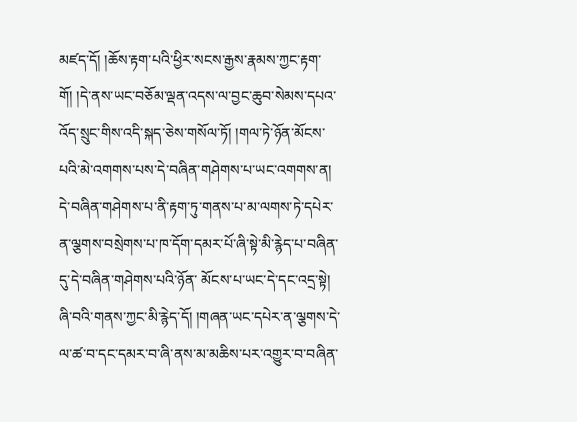མཛད་དོ། །ཆོས་རྟག་པའི་ཕྱིར་སངས་རྒྱས་རྣམས་ཀྱང་རྟག་གོ། །དེ་ནས་ཡང་བཅོམ་ལྡན་འདས་ལ་བྱང་ཆུབ་སེམས་དཔའ་འོད་སྲུང་གིས་འདི་སྐད་ཅེས་གསོལ་ཏོ། །གལ་ཏེ་ཉོན་མོངས་ པའི་མེ་འགགས་པས་དེ་བཞིན་གཤེགས་པ་ཡང་འགགས་ན། དེ་བཞིན་གཤེགས་པ་ནི་རྟག་ཏུ་གནས་པ་མ་ལགས་ཏེ་དཔེར་ན་ལྕགས་བསྲེགས་པ་ཁ་དོག་དམར་པོ་ཞི་སྟེ་མི་རྙེད་པ་བཞིན་དུ་དེ་བཞིན་གཤེགས་པའི་ཉོན་ མོངས་པ་ཡང་དེ་དང་འདྲ་སྟེ། ཞི་བའི་གནས་ཀྱང་མི་རྙེད་དོ། །གཞན་ཡང་དཔེར་ན་ལྕགས་དེ་ལ་ཚ་བ་དང་དམར་བ་ཞི་ནས་མ་མཆིས་པར་འགྱུར་བ་བཞིན་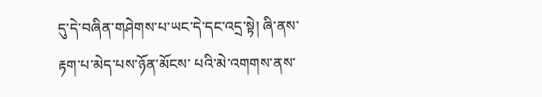དུ་དེ་བཞིན་གཤེགས་པ་ཡང་དེ་དང་འདྲ་སྟེ། ཞི་ནས་རྟག་པ་མེད་པས་ཉོན་མོངས་ པའི་མེ་འགགས་ནས་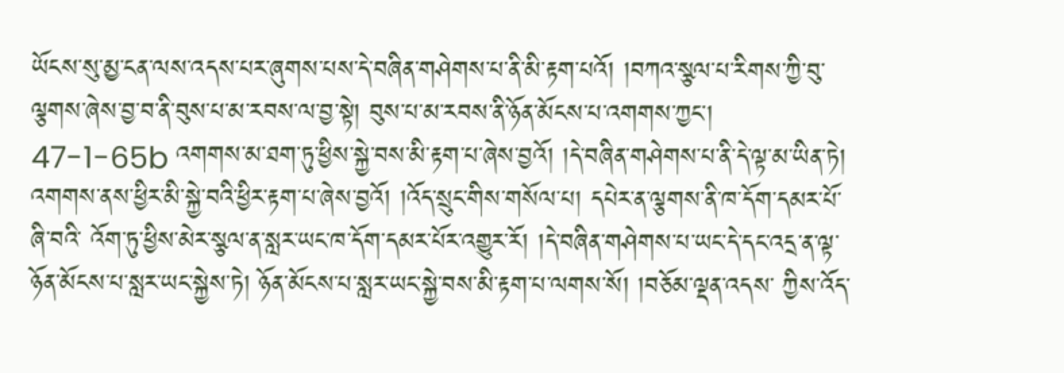ཡོངས་སུ་མྱ་ངན་ལས་འདས་པར་ཞུགས་པས་དེ་བཞིན་གཤེགས་པ་ནི་མི་རྟག་པའོ། །བཀའ་སྩལ་པ་རིགས་ཀྱི་བུ་ལྕགས་ཞེས་བྱ་བ་ནི་བུས་པ་མ་རབས་ལ་བྱ་སྟེ། བུས་པ་མ་རབས་ནི་ཉོན་མོངས་པ་འགགས་ཀྱང་། 47-1-65b འགགས་མ་ཐག་ཏུ་ཕྱིས་སྐྱེ་བས་མི་རྟག་པ་ཞེས་བྱའོ། །དེ་བཞིན་གཤེགས་པ་ནི་དེ་ལྟ་མ་ཡིན་ཏེ། འགགས་ནས་ཕྱིར་མི་སྐྱེ་བའི་ཕྱིར་རྟག་པ་ཞེས་བྱའོ། །འོད་སྲུང་གིས་གསོལ་པ། དཔེར་ན་ལྕགས་ནི་ཁ་དོག་དམར་པོ་ཞི་བའི་ འོག་ཏུ་ཕྱིས་མེར་སྩལ་ན་སླར་ཡང་ཁ་དོག་དམར་པོར་འགྱུར་རོ། །དེ་བཞིན་གཤེགས་པ་ཡང་དེ་དང་འདྲ་ན་ལྟ་ཉོན་མོངས་པ་སླར་ཡང་སྐྱེས་ཏེ། ཉོན་མོངས་པ་སླར་ཡང་སྐྱེ་བས་མི་རྟག་པ་ལགས་སོ། །བཅོམ་ལྡན་འདས་ ཀྱིས་འོད་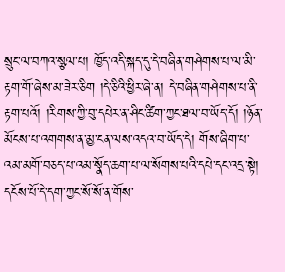སྲུང་ལ་བཀའ་སྩལ་པ། ཁྱོད་འདི་སྐད་དུ་དེ་བཞིན་གཤེགས་པ་ལ་མི་རྟག་གོ་ཞེས་མ་ཟེར་ཅིག །དེ་ཅིའི་ཕྱིར་ཞེ་ན། དེ་བཞིན་གཤེགས་པ་ནི་རྟག་པའོ། །རིགས་ཀྱི་བུ་དཔེར་ན་ཤིང་ཚིག་ཀྱང་ཐལ་བ་ཡོད་དོ། །ཉོན་ མོངས་པ་འགགས་ན་མྱ་ངན་ལས་འདའ་བ་ཡོད་དེ། གོས་ཞིག་པ་འམ་མགོ་བཅད་པ་འམ་སྣོད་ཆག་པ་ལ་སོགས་པའི་དཔེ་དང་འདྲ་སྟེ། དངོས་པོ་དེ་དག་ཀྱང་སོ་སོ་ན་གོས་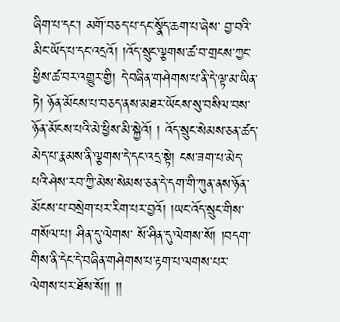ཞིག་པ་དང་། མགོ་བཅད་པ་དང་སྣོད་ཆག་པ་ཞེས་ བྱ་བའི་མིང་ཡོད་པ་དང་འདྲའོ། །འོད་སྲུང་ལྕགས་ཚ་བ་གྲངས་ཀྱང་ཕྱིས་ཚ་བར་འགྱུར་གྱི། དེ་བཞིན་གཤེགས་པ་ནི་དེ་ལྟ་མ་ཡིན་ཏེ། ཉོན་མོངས་པ་བཅད་ནས་མཐར་ཡོངས་སུ་བསིལ་བས་ཉོན་མོངས་པའི་མེ་ཕྱིས་མི་སྐྱེའོ། ། འོད་སྲུང་སེམས་ཅན་ཚད་མེད་པ་རྣམས་ནི་ལྕགས་དེ་དང་འདྲ་སྟེ། ངས་ཟག་པ་མེད་པའི་ཤེས་རབ་ཀྱི་མེས་སེམས་ཅན་དེ་དག་གི་ཀུན་ནས་ཉོན་མོངས་པ་བསྲེག་པར་རིག་པར་བྱའོ། །ཡང་འོད་སྲུང་གིས་གསོལ་པ། ཤིན་དུ་ལེགས་ སོ་ཤིན་དུ་ལེགས་སོ། །བདག་གིས་ནི་དེང་དེ་བཞིན་གཤེགས་པ་རྟག་པ་ལགས་པར་ལེགས་པར་ཐོས་སོ།། །།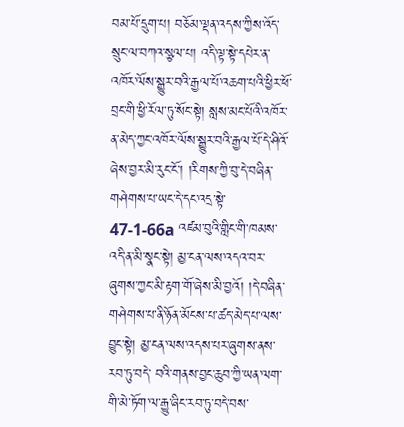བམ་པོ་དྲུག་པ། བཅོམ་ལྡན་འདས་ཀྱིས་འོད་སྲུང་ལ་བཀའ་སྩལ་པ། འདི་ལྟ་སྟེ་དཔེར་ན་ འཁོར་ལོས་སྒྱུར་བའི་རྒྱལ་པོ་འཆག་པའི་ཕྱིར་ཕོ་བྲང་གི་ཕྱི་རོལ་ཏུ་སོང་སྟེ། སླས་མང་པོའི་འཁོར་ན་མེད་ཀྱང་འཁོར་ལོས་སྒྱུར་བའི་རྒྱལ་པོ་དེ་ཤིའོ་ཞེས་བྱར་མི་རུང་ངོ་། །རིགས་ཀྱི་བུ་དེ་བཞིན་གཤེགས་པ་ཡང་དེ་དང་འདྲ་སྟེ་ 47-1-66a འཛམ་བུའི་གླིང་གི་ཁམས་འདི་ན་མི་སྣང་སྟེ། མྱ་ངན་ལས་འདའ་བར་ཞུགས་ཀྱང་མི་རྟག་གོ་ཞེས་མི་བྱའོ། །དེ་བཞིན་གཤེགས་པ་ནི་ཉོན་མོངས་པ་ཚད་མེད་པ་ལས་བྱུང་སྟེ། མྱ་ངན་ལས་འདས་པར་ཞུགས་ནས་རབ་ཏུ་བདེ་ བའི་གནས་བྱང་ཆུབ་ཀྱི་ཡན་ལག་གི་མེ་ཏོག་ལ་རྒྱུ་ཞིང་རབ་ཏུ་བདེ་བས་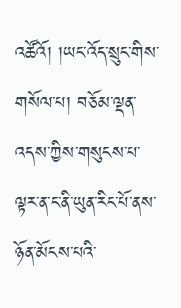འཚོའོ། །ཡང་འོད་སྲུང་གིས་གསོལ་པ། བཅོམ་ལྡན་འདས་ཀྱིས་གསུངས་པ་ལྟར་ན་ང་ནི་ཡུན་རིང་པོ་ནས་ཉོན་མོངས་པའི་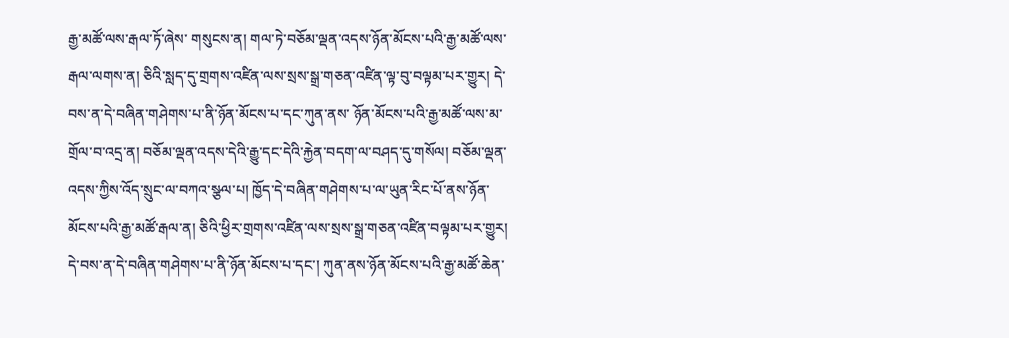རྒྱ་མཚོ་ལས་རྒལ་ཏོ་ཞེས་ གསུངས་ན། གལ་ཏེ་བཅོམ་ལྡན་འདས་ཉོན་མོངས་པའི་རྒྱ་མཚོ་ལས་རྒལ་ལགས་ན། ཅིའི་སླད་དུ་གྲགས་འཛིན་ལས་སྲས་སྒྲ་གཅན་འཛིན་ལྟ་བུ་བལྟམ་པར་གྱུར། དེ་བས་ན་དེ་བཞིན་གཤེགས་པ་ནི་ཉོན་མོངས་པ་དང་ཀུན་ནས་ ཉོན་མོངས་པའི་རྒྱ་མཚོ་ལས་མ་གྲོལ་བ་འདྲ་ན། བཅོམ་ལྡན་འདས་དེའི་རྒྱུ་དང་དེའི་རྐྱེན་བདག་ལ་བཤད་དུ་གསོལ། བཅོམ་ལྡན་འདས་ཀྱིས་འོད་སྲུང་ལ་བཀའ་སྩལ་པ། ཁྱོད་དེ་བཞིན་གཤེགས་པ་ལ་ཡུན་རིང་པོ་ནས་ཉོན་ མོངས་པའི་རྒྱ་མཚོ་རྒལ་ན། ཅིའི་ཕྱིར་གྲགས་འཛིན་ལས་སྲས་སྒྲ་གཅན་འཛིན་བལྟམ་པར་གྱུར། དེ་བས་ན་དེ་བཞིན་གཤེགས་པ་ནི་ཉོན་མོངས་པ་དང་། ཀུན་ནས་ཉོན་མོངས་པའི་རྒྱ་མཚོ་ཆེན་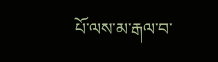པོ་ལས་མ་རྒལ་བ་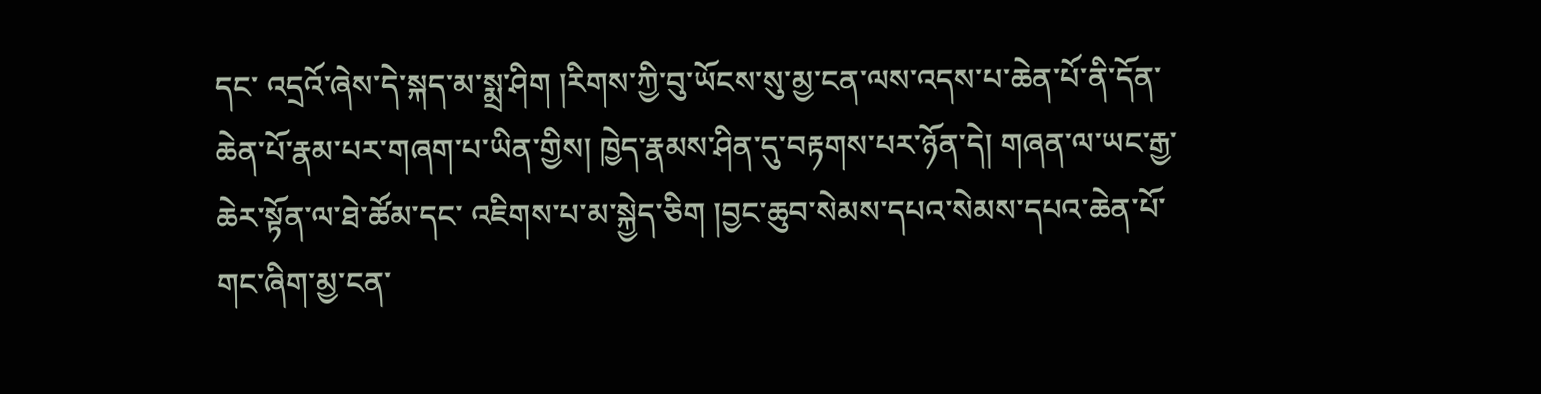དང་ འདྲའོ་ཞེས་དེ་སྐད་མ་སྨྲ་ཤིག །རིགས་ཀྱི་བུ་ཡོངས་སུ་མྱ་ངན་ལས་འདས་པ་ཆེན་པོ་ནི་དོན་ཆེན་པོ་རྣམ་པར་གཞག་པ་ཡིན་གྱིས། ཁྱེད་རྣམས་ཤིན་དུ་བརྟགས་པར་ཉོན་དེ། གཞན་ལ་ཡང་རྒྱ་ཆེར་སྟོན་ལ་ཐེ་ཚོམ་དང་ འཇིགས་པ་མ་སྐྱེད་ཅིག །བྱང་ཆུབ་སེམས་དཔའ་སེམས་དཔའ་ཆེན་པོ་གང་ཞིག་མྱ་ངན་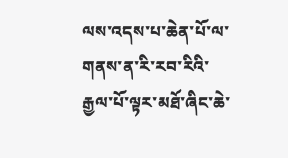ལས་འདས་པ་ཆེན་པོ་ལ་གནས་ན་རི་རབ་རིའི་རྒྱལ་པོ་ལྟར་མཐོ་ཞིང་ཆེ་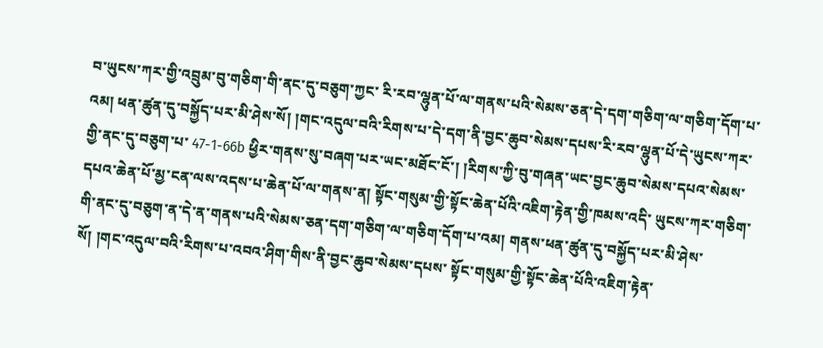བ་ཡུངས་ཀར་གྱི་འབྲུམ་བུ་གཅིག་གི་ནང་དུ་བཅུག་ཀྱང་ རི་རབ་ལྷུན་པོ་ལ་གནས་པའི་སེམས་ཅན་དེ་དག་གཅིག་ལ་གཅིག་དོག་པ་འམ། ཕན་ཚུན་དུ་བསྐྱོད་པར་མི་ཤེས་སོ། །གང་འདུལ་བའི་རིགས་པ་དེ་དག་ནི་བྱང་ཆུབ་སེམས་དཔས་རི་རབ་ལྷུན་པོ་དེ་ཡུངས་ཀར་གྱི་ནང་དུ་བཅུག་པ་ 47-1-66b ཕྱིར་གནས་སུ་བཞག་པར་ཡང་མཐོང་ངོ་། །རིགས་ཀྱི་བུ་གཞན་ཡང་བྱང་ཆུབ་སེམས་དཔའ་སེམས་དཔའ་ཆེན་པོ་མྱ་ངན་ལས་འདས་པ་ཆེན་པོ་ལ་གནས་ན། སྟོང་གསུམ་གྱི་སྟོང་ཆེན་པོའི་འཇིག་རྟེན་གྱི་ཁམས་འདི་ ཡུངས་ཀར་གཅིག་གི་ནང་དུ་བཅུག་ན་དེ་ན་གནས་པའི་སེམས་ཅན་དག་གཅིག་ལ་གཅིག་དོག་པ་འམ། གནས་ཕན་ཚུན་དུ་བསྐྱོད་པར་མི་ཤེས་སོ། །གང་འདུལ་བའི་རིགས་པ་འབའ་ཤིག་གིས་ནི་བྱང་ཆུབ་སེམས་དཔས་ སྟོང་གསུམ་གྱི་སྟོང་ཆེན་པོའི་འཇིག་རྟེན་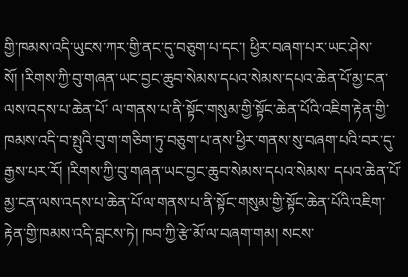གྱི་ཁམས་འདི་ཡུངས་ཀར་གྱི་ནང་དུ་བཅུག་པ་དང་། ཕྱིར་བཞག་པར་ཡང་ཤེས་སོ། །རིགས་ཀྱི་བུ་གཞན་ཡང་བྱང་ཆུབ་སེམས་དཔའ་སེམས་དཔའ་ཆེན་པོ་མྱ་ངན་ལས་འདས་པ་ཆེན་པོ་ ལ་གནས་པ་ནི་སྟོང་གསུམ་གྱི་སྟོང་ཆེན་པོའི་འཇིག་རྟེན་གྱི་ཁམས་འདི་བ་སྤུའི་བུ་ག་གཅིག་ཏུ་བཅུག་པ་ནས་ཕྱིར་གནས་སུ་བཞག་པའི་བར་དུ་རྒྱས་པར་རོ། །རིགས་ཀྱི་བུ་གཞན་ཡང་བྱང་ཆུབ་སེམས་དཔའ་སེམས་ དཔའ་ཆེན་པོ་མྱ་ངན་ལས་འདས་པ་ཆེན་པོ་ལ་གནས་པ་ནི་སྟོང་གསུམ་གྱི་སྟོང་ཆེན་པོའི་འཇིག་རྟེན་གྱི་ཁམས་འདི་བླངས་ཏེ། ཁབ་ཀྱི་རྩེ་མོ་ལ་བཞག་གམ། སངས་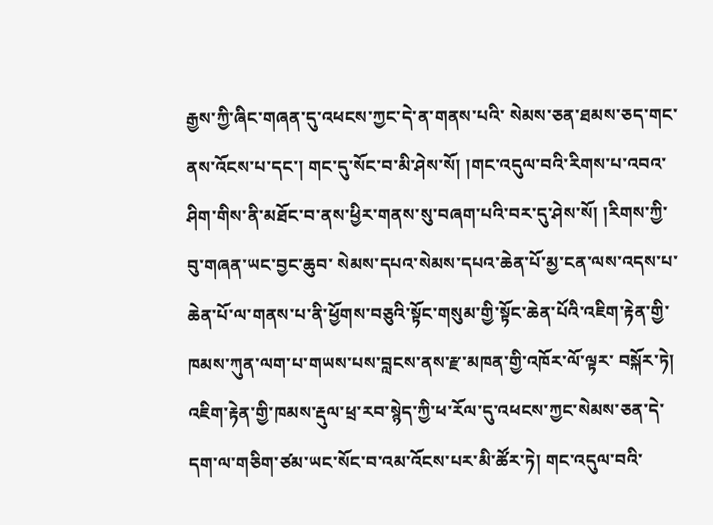རྒྱས་ཀྱི་ཞིང་གཞན་དུ་འཕངས་ཀྱང་དེ་ན་གནས་པའི་ སེམས་ཅན་ཐམས་ཅད་གང་ནས་འོངས་པ་དང་། གང་དུ་སོང་བ་མི་ཤེས་སོ། །གང་འདུལ་བའི་རིགས་པ་འབའ་ཤིག་གིས་ནི་མཐོང་བ་ནས་ཕྱིར་གནས་སུ་བཞག་པའི་བར་དུ་ཤེས་སོ། །རིགས་ཀྱི་བུ་གཞན་ཡང་བྱང་ཆུབ་ སེམས་དཔའ་སེམས་དཔའ་ཆེན་པོ་མྱ་ངན་ལས་འདས་པ་ཆེན་པོ་ལ་གནས་པ་ནི་ཕྱོགས་བཅུའི་སྟོང་གསུམ་གྱི་སྟོང་ཆེན་པོའི་འཇིག་རྟེན་གྱི་ཁམས་ཀུན་ལག་པ་གཡས་པས་བླངས་ནས་རྫ་མཁན་གྱི་འཁོར་ལོ་ལྟར་ བསྐོར་ཏེ། འཇིག་རྟེན་གྱི་ཁམས་རྡུལ་ཕྲ་རབ་སྙེད་ཀྱི་ཕ་རོལ་དུ་འཕངས་ཀྱང་སེམས་ཅན་དེ་དག་ལ་གཅིག་ཙམ་ཡང་སོང་བ་འམ་འོངས་པར་མི་ཚོར་ཏེ། གང་འདུལ་བའི་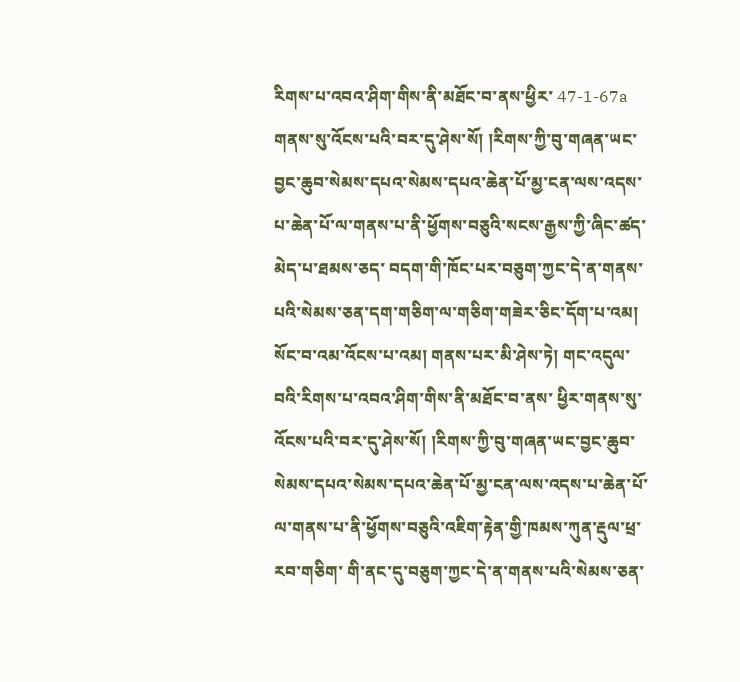རིགས་པ་འབའ་ཤིག་གིས་ནི་མཐོང་བ་ནས་ཕྱིར་ 47-1-67a གནས་སུ་འོངས་པའི་བར་དུ་ཤེས་སོ། །རིགས་ཀྱི་བུ་གཞན་ཡང་བྱང་ཆུབ་སེམས་དཔའ་སེམས་དཔའ་ཆེན་པོ་མྱ་ངན་ལས་འདས་པ་ཆེན་པོ་ལ་གནས་པ་ནི་ཕྱོགས་བཅུའི་སངས་རྒྱས་ཀྱི་ཞིང་ཚད་མེད་པ་ཐམས་ཅད་ བདག་གི་ཁོང་པར་བཅུག་ཀྱང་དེ་ན་གནས་པའི་སེམས་ཅན་དག་གཅིག་ལ་གཅིག་གཟེར་ཅིང་དོག་པ་འམ། སོང་བ་འམ་འོངས་པ་འམ། གནས་པར་མི་ཤེས་ཏེ། གང་འདུལ་བའི་རིགས་པ་འབའ་ཤིག་གིས་ནི་མཐོང་བ་ནས་ ཕྱིར་གནས་སུ་འོངས་པའི་བར་དུ་ཤེས་སོ། །རིགས་ཀྱི་བུ་གཞན་ཡང་བྱང་ཆུབ་སེམས་དཔའ་སེམས་དཔའ་ཆེན་པོ་མྱ་ངན་ལས་འདས་པ་ཆེན་པོ་ལ་གནས་པ་ནི་ཕྱོགས་བཅུའི་འཇིག་རྟེན་གྱི་ཁམས་ཀུན་རྡུལ་ཕྲ་རབ་གཅིག་ གི་ནང་དུ་བཅུག་ཀྱང་དེ་ན་གནས་པའི་སེམས་ཅན་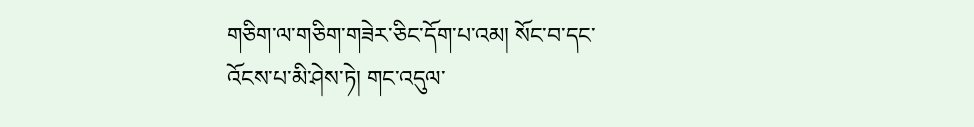གཅིག་ལ་གཅིག་གཟེར་ཅིང་དོག་པ་འམ། སོང་བ་དང་འོངས་པ་མི་ཤེས་ཏེ། གང་འདུལ་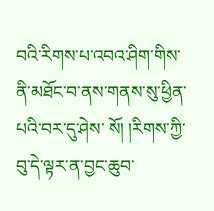བའི་རིགས་པ་འབའ་ཤིག་གིས་ནི་མཐོང་བ་ནས་གནས་སུ་ཕྱིན་པའི་བར་དུ་ཤེས་ སོ། །རིགས་ཀྱི་བུ་དེ་ལྟར་ན་བྱང་ཆུབ་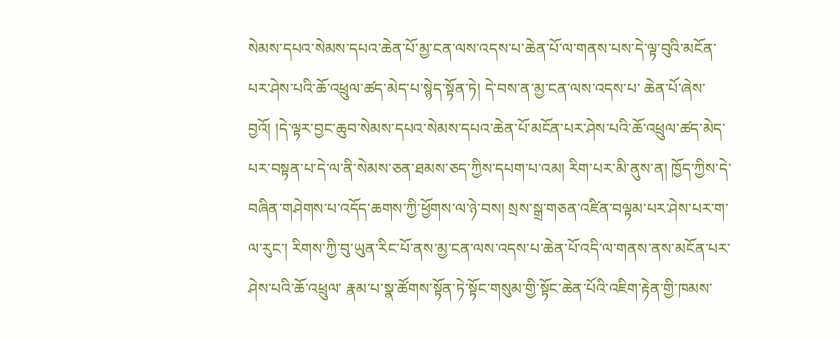སེམས་དཔའ་སེམས་དཔའ་ཆེན་པོ་མྱ་ངན་ལས་འདས་པ་ཆེན་པོ་ལ་གནས་པས་དེ་ལྟ་བུའི་མངོན་པར་ཤེས་པའི་ཆོ་འཕྲུལ་ཚད་མེད་པ་སྙེད་སྟོན་ཏེ། དེ་བས་ན་མྱ་ངན་ལས་འདས་པ་ ཆེན་པོ་ཞེས་བྱའོ། །དེ་ལྟར་བྱང་ཆུབ་སེམས་དཔའ་སེམས་དཔའ་ཆེན་པོ་མངོན་པར་ཤེས་པའི་ཆོ་འཕྲུལ་ཚད་མེད་པར་བསྟན་པ་དེ་ལ་ནི་སེམས་ཅན་ཐམས་ཅད་ཀྱིས་དཔག་པ་འམ། རིག་པར་མི་ནུས་ན། ཁྱོད་ཀྱིས་དེ་ བཞིན་གཤེགས་པ་འདོད་ཆགས་ཀྱི་ཕྱོགས་ལ་ཉེ་བས། སྲས་སྒྲ་གཅན་འཛིན་བལྟམ་པར་ཤེས་པར་ག་ལ་རུང་། རིགས་ཀྱི་བུ་ཡུན་རིང་པོ་ནས་མྱ་ངན་ལས་འདས་པ་ཆེན་པོ་འདི་ལ་གནས་ནས་མངོན་པར་ཤེས་པའི་ཆོ་འཕྲུལ་ རྣམ་པ་སྣ་ཚོགས་སྟོན་ཏེ་སྟོང་གསུམ་གྱི་སྟོང་ཆེན་པོའི་འཇིག་རྟེན་གྱི་ཁམས་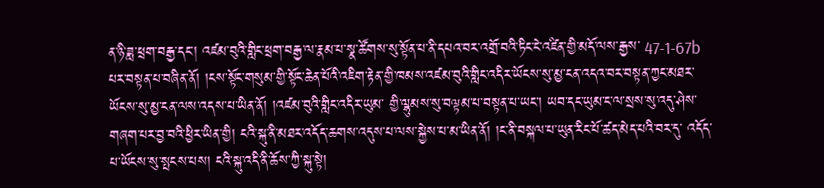ན་ཉི་ཟླ་ཕྲག་བརྒྱ་དང་། འཛམ་བུའི་གླིང་ཕྲག་བརྒྱ་ལ་རྣམ་པ་སྣ་ཚོགས་སུ་སྟོན་པ་ནི་དཔའ་བར་འགྲོ་བའི་ཏིང་ངེ་འཛིན་གྱི་མདོ་ལས་རྒྱས་ 47-1-67b པར་བསྟན་པ་བཞིན་ནོ། །ངས་སྟོང་གསུམ་གྱི་སྟོང་ཆེན་པོའི་འཇིག་རྟེན་གྱི་ཁམས་འཛམ་བུའི་གླིང་འདིར་ཡོངས་སུ་མྱ་ངན་འདའ་བར་བསྟན་ཀྱང་མཐར་ཡོངས་སུ་མྱ་ངན་ལས་འདས་པ་ཡིན་ནོ། །འཛམ་བུའི་གླིང་འདིར་ཡུམ་ གྱི་ལྷུམས་སུ་བལྟམ་པ་བསྟན་པ་ཡང་། ཡབ་དང་ཡུམ་ང་ལ་སྲས་སུ་འདུ་ཤེས་གཞག་པར་བྱ་བའི་ཕྱིར་ཡིན་གྱི། ངའི་སྐུ་ནི་མཐར་འདོད་ཆགས་འདུས་པ་ལས་སྐྱེས་པ་མ་ཡིན་ནོ། །ང་ནི་བསྐལ་པ་ཡུན་རིང་པོ་ཚད་མེད་པའི་བར་དུ་ འདོད་པ་ཡོངས་སུ་སྤངས་པས། ངའི་སྐུ་འདི་ནི་ཆོས་ཀྱི་སྐུ་སྟེ།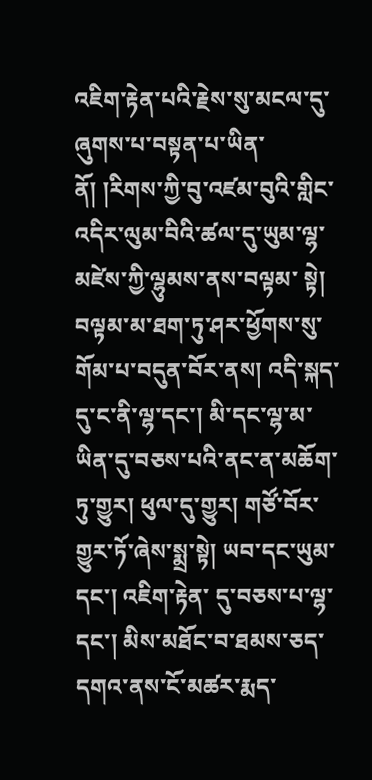འཇིག་རྟེན་པའི་རྗེས་སུ་མངལ་དུ་ཞུགས་པ་བསྟན་པ་ཡིན་ནོ། །རིགས་ཀྱི་བུ་འཛམ་བུའི་གླིང་འདིར་ལུམ་བིའི་ཚལ་དུ་ཡུམ་ལྷ་མཛེས་ཀྱི་ལྷུམས་ནས་བལྟམ་ སྟེ། བལྟམ་མ་ཐག་ཏུ་ཤར་ཕྱོགས་སུ་གོམ་པ་བདུན་བོར་ནས། འདི་སྐད་དུ་ང་ནི་ལྷ་དང་། མི་དང་ལྷ་མ་ཡིན་དུ་བཅས་པའི་ནང་ན་མཆོག་ཏུ་གྱུར། ཕུལ་དུ་གྱུར། གཙོ་བོར་གྱུར་ཏོ་ཞེས་སྨྲ་སྟེ། ཡབ་དང་ཡུམ་དང་། འཇིག་རྟེན་ དུ་བཅས་པ་ལྷ་དང་། མིས་མཐོང་བ་ཐམས་ཅད་དགའ་ནས་ངོ་མཚར་རྨད་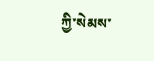ཀྱི་སེམས་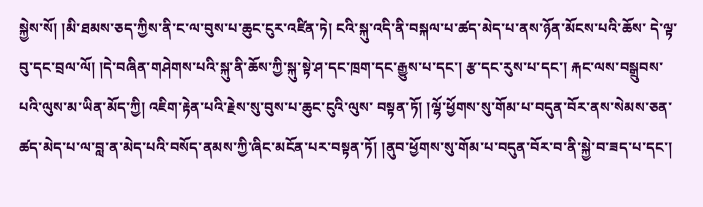སྐྱེས་སོ། །མི་ཐམས་ཅད་ཀྱིས་ནི་ང་ལ་བུས་པ་ཆུང་ངུར་འཛིན་ཏེ། ངའི་སྐུ་འདི་ནི་བསྐལ་པ་ཚད་མེད་པ་ནས་ཉོན་མོངས་པའི་ཆོས་ དེ་ལྟ་བུ་དང་བྲལ་ལོ། །དེ་བཞིན་གཤེགས་པའི་སྐུ་ནི་ཆོས་ཀྱི་སྐུ་སྟེ་ཤ་དང་ཁྲག་དང་རྒྱུས་པ་དང་། རྩ་དང་རུས་པ་དང་། རྐང་ལས་བསྒྲུབས་པའི་ལུས་མ་ཡིན་མོད་ཀྱི། འཇིག་རྟེན་པའི་རྗེས་སུ་བུས་པ་ཆུང་ངུའི་ལུས་ བསྟན་ཏོ། །ལྷོ་ཕྱོགས་སུ་གོམ་པ་བདུན་བོར་ནས་སེམས་ཅན་ཚད་མེད་པ་ལ་བླ་ན་མེད་པའི་བསོད་ནམས་ཀྱི་ཞིང་མངོན་པར་བསྟན་ཏོ། །ནུབ་ཕྱོགས་སུ་གོམ་པ་བདུན་བོར་བ་ནི་སྐྱེ་བ་ཟད་པ་དང་།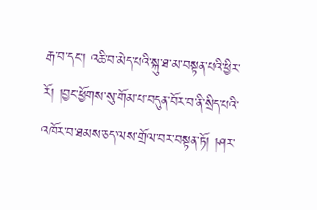རྒ་བ་དང་། འཆི་བ་མེད་པའི་སྐུ་ཐ་མ་བསྟན་པའི་ཕྱིར་རོ། །བྱང་ཕྱོགས་སུ་གོམ་པ་བདུན་བོར་བ་ནི་སྲིད་པའི་འཁོར་བ་ཐམས་ཅད་ལས་གྲོལ་བར་བསྟན་ཏོ། །ཤར་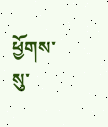ཕྱོགས་སུ་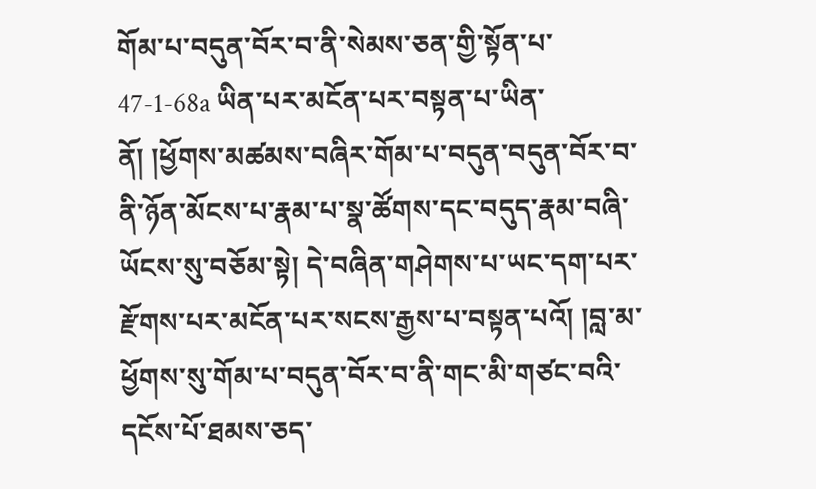གོམ་པ་བདུན་བོར་བ་ནི་སེམས་ཅན་གྱི་སྟོན་པ་ 47-1-68a ཡིན་པར་མངོན་པར་བསྟན་པ་ཡིན་ནོ། །ཕྱོགས་མཚམས་བཞིར་གོམ་པ་བདུན་བདུན་བོར་བ་ནི་ཉོན་མོངས་པ་རྣམ་པ་སྣ་ཚོགས་དང་བདུད་རྣམ་བཞི་ཡོངས་སུ་བཅོམ་སྟེ། དེ་བཞིན་གཤེགས་པ་ཡང་དག་པར་ རྫོགས་པར་མངོན་པར་སངས་རྒྱས་པ་བསྟན་པའོ། །བླ་མ་ཕྱོགས་སུ་གོམ་པ་བདུན་བོར་བ་ནི་གང་མི་གཙང་བའི་དངོས་པོ་ཐམས་ཅད་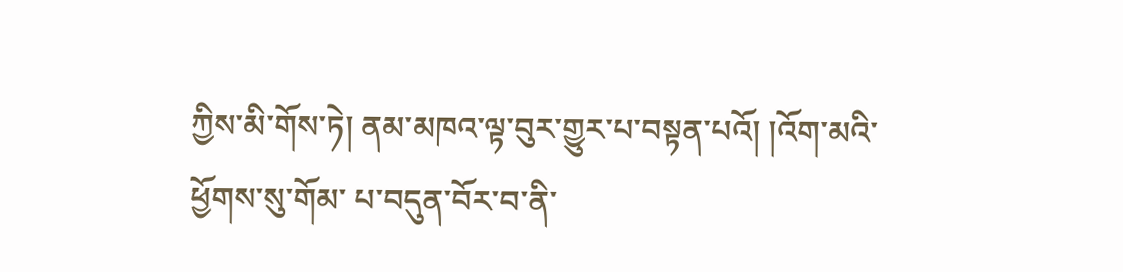ཀྱིས་མི་གོས་ཏེ། ནམ་མཁའ་ལྟ་བུར་གྱུར་པ་བསྟན་པའོ། །འོག་མའི་ཕྱོགས་སུ་གོམ་ པ་བདུན་བོར་བ་ནི་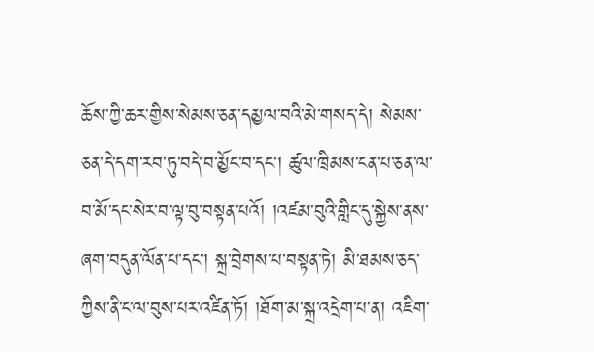ཆོས་ཀྱི་ཆར་གྱིས་སེམས་ཅན་དམྱལ་བའི་མེ་གསད་དེ། སེམས་ཅན་དེ་དག་རབ་ཏུ་བདེ་བ་མྱོང་བ་དང་། ཚུལ་ཁྲིམས་ངན་པ་ཅན་ལ་བ་མོ་དང་སེར་བ་ལྟ་བུ་བསྟན་པའོ། །འཛམ་བུའི་གླིང་དུ་སྐྱེས་ནས་ ཞག་བདུན་ལོན་པ་དང་། སྐྲ་བྲེགས་པ་བསྟན་ཏེ། མི་ཐམས་ཅད་ཀྱིས་ནི་ང་ལ་བུས་པར་འཛིན་ཏོ། །ཐོག་མ་སྐྲ་འདྲེག་པ་ན། འཇིག་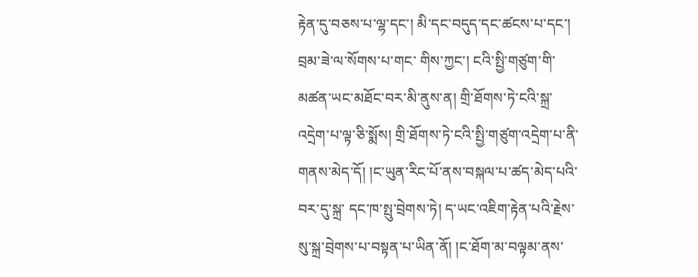རྟེན་དུ་བཅས་པ་ལྷ་དང་། མི་དང་བདུད་དང་ཚངས་པ་དང་། བྲམ་ཟེ་ལ་སོགས་པ་གང་ གིས་ཀྱང་། ངའི་སྤྱི་གཙུག་གི་མཚན་ཡང་མཐོང་བར་མི་ནུས་ན། གྲི་ཐོགས་ཏེ་ངའི་སྐྲ་འདྲེག་པ་ལྟ་ཅི་སྨོས། གྲི་ཐོགས་ཏེ་ངའི་སྤྱི་གཙུག་འདྲེག་པ་ནི་གནས་མེད་དོ། །ང་ཡུན་རིང་པོ་ནས་བསྐལ་པ་ཚད་མེད་པའི་བར་དུ་སྐྲ་ དང་ཁ་སྤུ་བྲེགས་ཏེ། ད་ཡང་འཇིག་རྟེན་པའི་རྗེས་སུ་སྐྲ་བྲེགས་པ་བསྟན་པ་ཡིན་ནོ། །ང་ཐོག་མ་བལྟམ་ནས་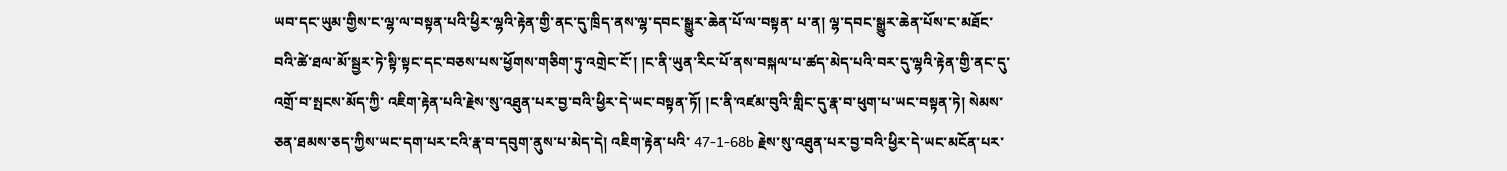ཡབ་དང་ཡུམ་གྱིས་ང་ལྷ་ལ་བསྟན་པའི་ཕྱིར་ལྷའི་རྟེན་གྱི་ནང་དུ་ཁྲིད་ནས་ལྷ་དབང་སྒྱུར་ཆེན་པོ་ལ་བསྟན་ པ་ན། ལྷ་དབང་སྒྱུར་ཆེན་པོས་ང་མཐོང་བའི་ཚེ་ཐལ་མོ་སྦྱར་ཏེ་སྟི་སྟང་དང་བཅས་པས་ཕྱོགས་གཅིག་ཏུ་འགྲེང་ངོ་། །ང་ནི་ཡུན་རིང་པོ་ནས་བསྐལ་པ་ཚད་མེད་པའི་བར་དུ་ལྷའི་རྟེན་གྱི་ནང་དུ་འགྲོ་བ་སྤངས་མོད་ཀྱི་ འཇིག་རྟེན་པའི་རྗེས་སུ་འཐུན་པར་བྱ་བའི་ཕྱིར་དེ་ཡང་བསྟན་ཏོ། །ང་ནི་འཛམ་བུའི་གླིང་དུ་རྣ་བ་ཕུག་པ་ཡང་བསྟན་ཏེ། སེམས་ཅན་ཐམས་ཅད་ཀྱིས་ཡང་དག་པར་ངའི་རྣ་བ་དབུག་ནུས་པ་མེད་དེ། འཇིག་རྟེན་པའི་ 47-1-68b རྗེས་སུ་འཐུན་པར་བྱ་བའི་ཕྱིར་དེ་ཡང་མངོན་པར་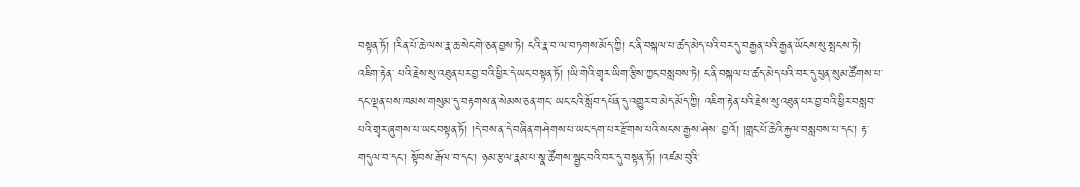བསྟན་ཏོ། །རིན་པོ་ཆེ་ལས་རྣ་ཆ་སེང་གེ་ཅན་བྱས་ཏེ། ངའི་རྣ་བ་ལ་བཏགས་མོད་ཀྱི། ང་ནི་བསྐལ་པ་ཚད་མེད་པའི་བར་དུ་བརྒྱན་པའི་རྒྱན་ཡོངས་སུ་སྤངས་ཏེ། འཇིག་རྟེན་ པའི་རྗེས་སུ་འཐུན་པར་བྱ་བའི་ཕྱིར་དེ་ཡང་བསྟན་ཏོ། །ཡི་གེའི་གྲྭར་ཡིག་རྩིས་ཀྱང་བསླབས་ཏེ། ང་ནི་བསྐལ་པ་ཚད་མེད་པའི་བར་དུ་ཕུན་སུམ་ཚོགས་པ་དང་ལྡན་པས་ཁམས་གསུམ་དུ་བརྟགས་ན་སེམས་ཅན་གང་ ཡང་ངའི་སློབ་དཔོན་དུ་འགྱུར་བ་མེད་མོད་ཀྱི། འཇིག་རྟེན་པའི་རྗེས་སུ་འཐུན་པར་བྱ་བའི་ཕྱིར་བསླབ་པའི་གྲྭར་ཞུགས་པ་ཡང་བསྟན་ཏོ། །དེ་བས་ན་དེ་བཞིན་གཤེགས་པ་ཡང་དག་པར་རྫོགས་པའི་སངས་རྒྱས་ཤེས་ བྱའོ། །གླང་པོ་ཆེའི་རྐྱལ་བསླབས་པ་དང་། རྟ་གདུལ་བ་དང་། སྟོབས་རྒོལ་བ་དང་། ཉམ་རྩལ་རྣམ་པ་སྣ་ཚོགས་སྦྱང་བའི་བར་དུ་བསྟན་ཏོ། །འཛམ་བུའི་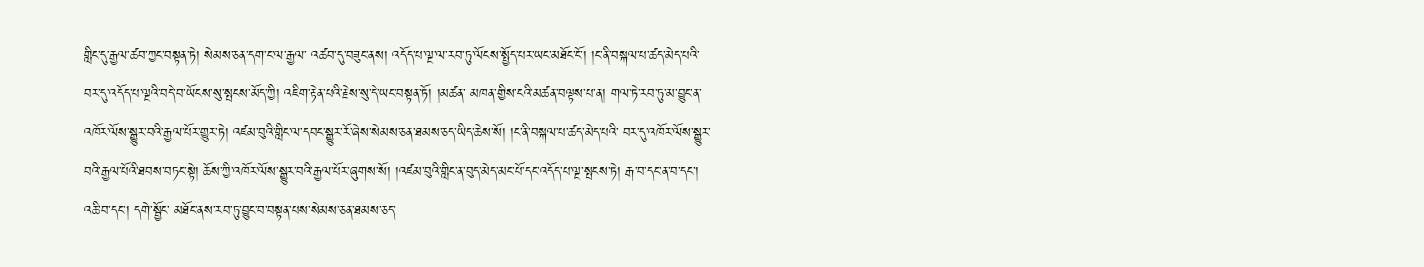གླིང་དུ་རྒྱལ་ཚབ་ཀྱང་བསྟན་ཏེ། སེམས་ཅན་དག་ང་ལ་རྒྱལ་ འཚབ་དུ་བཟུང་ནས། འདོད་པ་ལྔ་ལ་རབ་ཏུ་ལོངས་སྤྱོད་པར་ཡང་མཐོང་ངོ་། །ང་ནི་བསྐལ་པ་ཚད་མེད་པའི་བར་དུ་འདོད་པ་ལྔའི་བདེ་བ་ཡོངས་སུ་སྤངས་མོད་ཀྱི། འཇིག་རྟེན་པའི་རྗེས་སུ་དེ་ཡང་བསྟན་ཏོ། །མཚན་ མཁན་གྱིས་ངའི་མཚན་བལྟས་པ་ན། གལ་ཏེ་རབ་ཏུ་མ་བྱུང་ན་འཁོར་ལོས་སྒྱུར་བའི་རྒྱལ་པོར་གྱུར་ཏེ། འཛམ་བུའི་གླིང་ལ་དབང་སྒྱུར་རོ་ཞེས་སེམས་ཅན་ཐམས་ཅད་ཡིད་ཆེས་སོ། །ང་ནི་བསྐལ་པ་ཚད་མེད་པའི་ བར་དུ་འཁོར་ལོས་སྒྱུར་བའི་རྒྱལ་པོའི་ཐབས་བཏང་སྟེ། ཆོས་ཀྱི་འཁོར་ལོས་སྒྱུར་བའི་རྒྱལ་པོར་ཞུགས་སོ། །འཛམ་བུའི་གླིང་ན་བུད་མེད་མང་པོ་དང་འདོད་པ་ལྔ་སྤངས་ཏེ། རྒ་བ་དང་ན་བ་དང་། འཆི་བ་དང་། དགེ་སྦྱོང་ མཐོང་ནས་རབ་ཏུ་བྱུང་བ་བསྟན་པས་སེམས་ཅན་ཐམས་ཅད་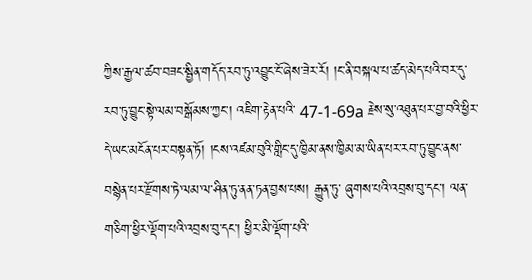ཀྱིས་རྒྱལ་ཚབ་བཟང་སྦྱིན་གདོད་རབ་ཏུ་འབྱུང་ངོ་ཞེས་ཟེར་རོ། །ང་ནི་བསྐལ་པ་ཚད་མེད་པའི་བར་དུ་རབ་ཏུ་བྱུང་སྟེ་ལམ་བསྒོམས་ཀྱང་། འཇིག་རྟེན་པའི་ 47-1-69a རྗེས་སུ་འཐུན་པར་བྱ་བའི་ཕྱིར་དེ་ཡང་མངོན་པར་བསྟན་ཏོ། །ངས་འཛམ་བུའི་གླིང་དུ་ཁྱིམ་ནས་ཁྱིམ་མ་ཡིན་པར་རབ་ཏུ་བྱུང་ནས་བསྙེན་པར་རྫོགས་ཏེ་ལམ་ལ་ཤིན་ཏུ་ནན་ཏན་བྱས་པས། རྒྱུན་ཏུ་ ཞུགས་པའི་འབྲས་བུ་དང་། ལན་གཅིག་ཕྱིར་ལྡོག་པའི་འབྲས་བུ་དང་། ཕྱིར་མི་ལྡོག་པའི་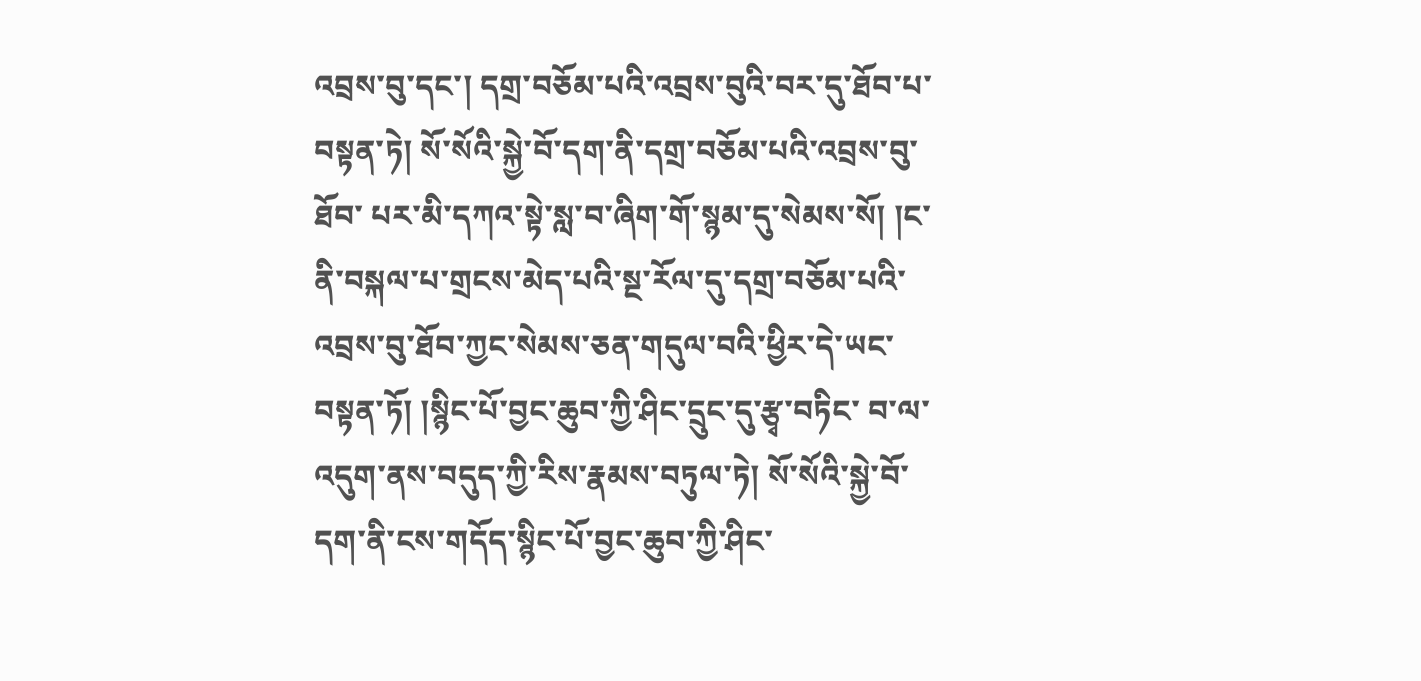འབྲས་བུ་དང་། དགྲ་བཅོམ་པའི་འབྲས་བུའི་བར་དུ་ཐོབ་པ་བསྟན་ཏེ། སོ་སོའི་སྐྱེ་བོ་དག་ནི་དགྲ་བཅོམ་པའི་འབྲས་བུ་ཐོབ་ པར་མི་དཀའ་སྟེ་སླ་བ་ཞིག་གོ་སྙམ་དུ་སེམས་སོ། །ང་ནི་བསྐལ་པ་གྲངས་མེད་པའི་སྔ་རོལ་དུ་དགྲ་བཅོམ་པའི་འབྲས་བུ་ཐོབ་ཀྱང་སེམས་ཅན་གདུལ་བའི་ཕྱིར་དེ་ཡང་བསྟན་ཏོ། །སྙིང་པོ་བྱང་ཆུབ་ཀྱི་ཤིང་དྲུང་དུ་རྩྭ་བཏིང་ བ་ལ་འདུག་ནས་བདུད་ཀྱི་རིས་རྣམས་བཏུལ་ཏེ། སོ་སོའི་སྐྱེ་བོ་དག་ནི་ངས་གདོད་སྙིང་པོ་བྱང་ཆུབ་ཀྱི་ཤིང་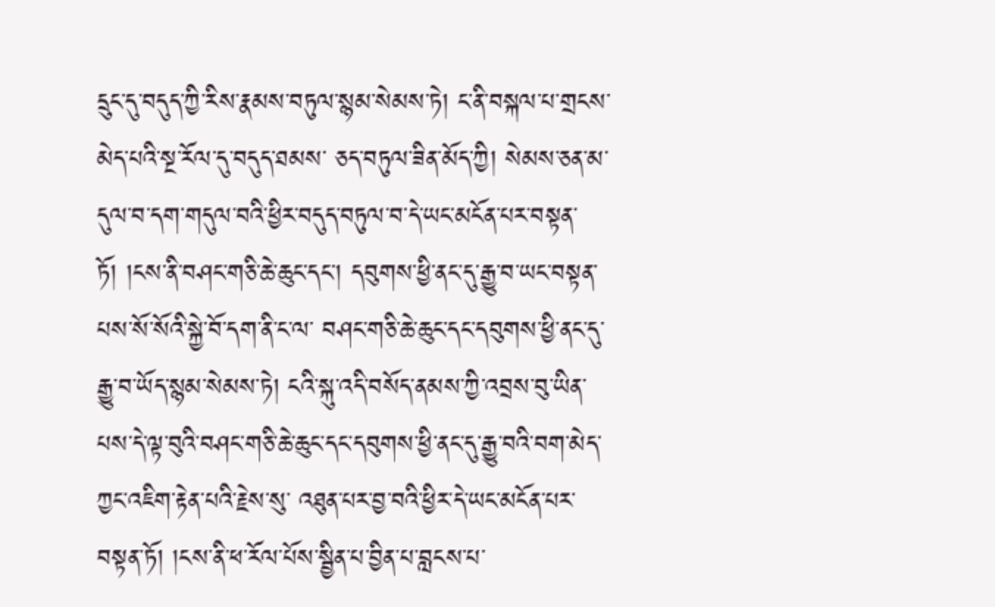དྲུང་དུ་བདུད་ཀྱི་རིས་རྣམས་བཏུལ་སྙམ་སེམས་ཏེ། ང་ནི་བསྐལ་པ་གྲངས་མེད་པའི་སྔ་རོལ་དུ་བདུད་ཐམས་ ཅད་བཏུལ་ཟིན་མོད་ཀྱི། སེམས་ཅན་མ་དུལ་བ་དག་གདུལ་བའི་ཕྱིར་བདུད་བཏུལ་བ་དེ་ཡང་མངོན་པར་བསྟན་ཏོ། །ངས་ནི་བཤང་གཅི་ཆེ་ཆུང་དང་། དབུགས་ཕྱི་ནང་དུ་རྒྱུ་བ་ཡང་བསྟན་པས་སོ་སོའི་སྐྱེ་བོ་དག་ནི་ང་ལ་ བཤང་གཅི་ཆེ་ཆུང་དང་དབུགས་ཕྱི་ནང་དུ་རྒྱུ་བ་ཡོད་སྙམ་སེམས་ཏེ། ངའི་སྐུ་འདི་བསོད་ནམས་ཀྱི་འབྲས་བུ་ཡིན་པས་དེ་ལྟ་བུའི་བཤང་གཅི་ཆེ་ཆུང་དང་དབུགས་ཕྱི་ནང་དུ་རྒྱུ་བའི་བག་མེད་ཀྱང་འཇིག་རྟེན་པའི་རྗེས་སུ་ འཐུན་པར་བྱ་བའི་ཕྱིར་དེ་ཡང་མངོན་པར་བསྟན་ཏོ། །ངས་ནི་ཕ་རོལ་པོས་སྦྱིན་པ་བྱིན་པ་བླངས་པ་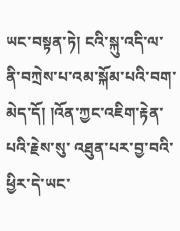ཡང་བསྟན་ཏེ། ངའི་སྐུ་འདི་ལ་ནི་བཀྲེས་པ་འམ་སྐོམ་པའི་བག་མེད་དོ། །འོན་ཀྱང་འཇིག་རྟེན་པའི་རྗེས་སུ་ འཐུན་པར་བྱ་བའི་ཕྱིར་དེ་ཡང་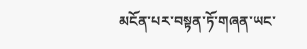མངོན་པར་བསྟན་ཏོ་གཞན་ཡང་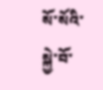སོ་སོའི་སྐྱེ་བོ་